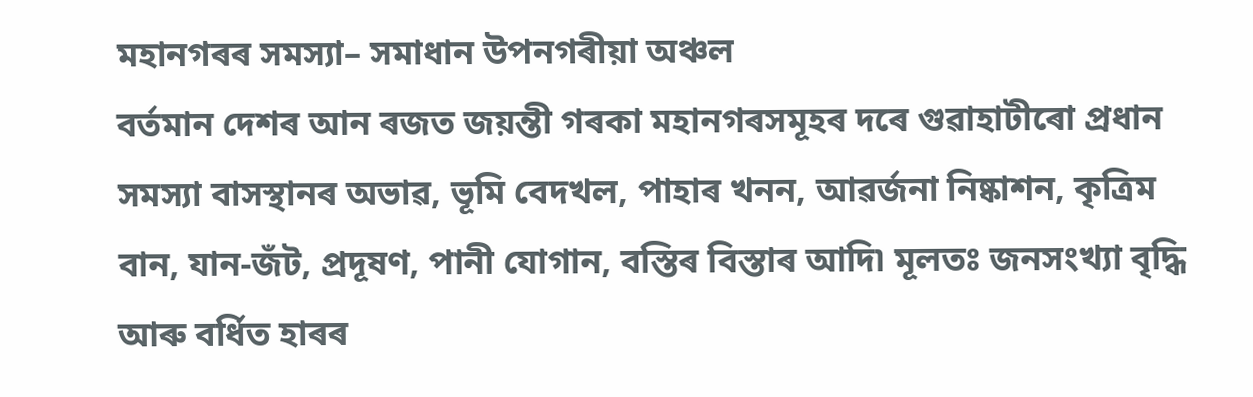মহানগৰৰ সমস্যা– সমাধান উপনগৰীয়া অঞ্চল
বৰ্তমান দেশৰ আন ৰজত জয়ন্তী গৰকা মহানগৰসমূহৰ দৰে গুৱাহাটীৰো প্ৰধান সমস্যা বাসস্থানৰ অভাৱ, ভূমি বেদখল, পাহাৰ খনন, আৱৰ্জনা নিষ্কাশন, কৃত্ৰিম বান, যান-জঁট, প্ৰদূষণ, পানী যোগান, বস্তিৰ বিস্তাৰ আদি৷ মূলতঃ জনসংখ্যা বৃদ্ধি আৰু বৰ্ধিত হাৰৰ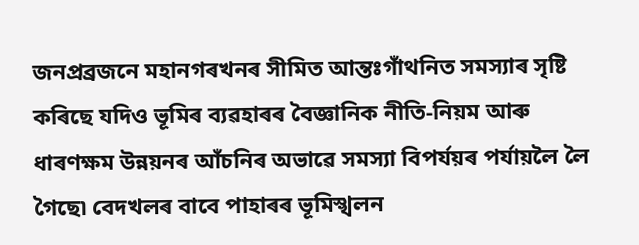জনপ্ৰব্ৰজনে মহানগৰখনৰ সীমিত আন্তঃগাঁথনিত সমস্যাৰ সৃষ্টি কৰিছে যদিও ভূমিৰ ব্যৱহাৰৰ বৈজ্ঞানিক নীতি-নিয়ম আৰু ধাৰণক্ষম উন্নয়নৰ আঁচনিৰ অভাৱে সমস্যা বিপৰ্যয়ৰ পৰ্যায়লৈ লৈ গৈছে৷ বেদখলৰ বাবে পাহাৰৰ ভূমিস্খলন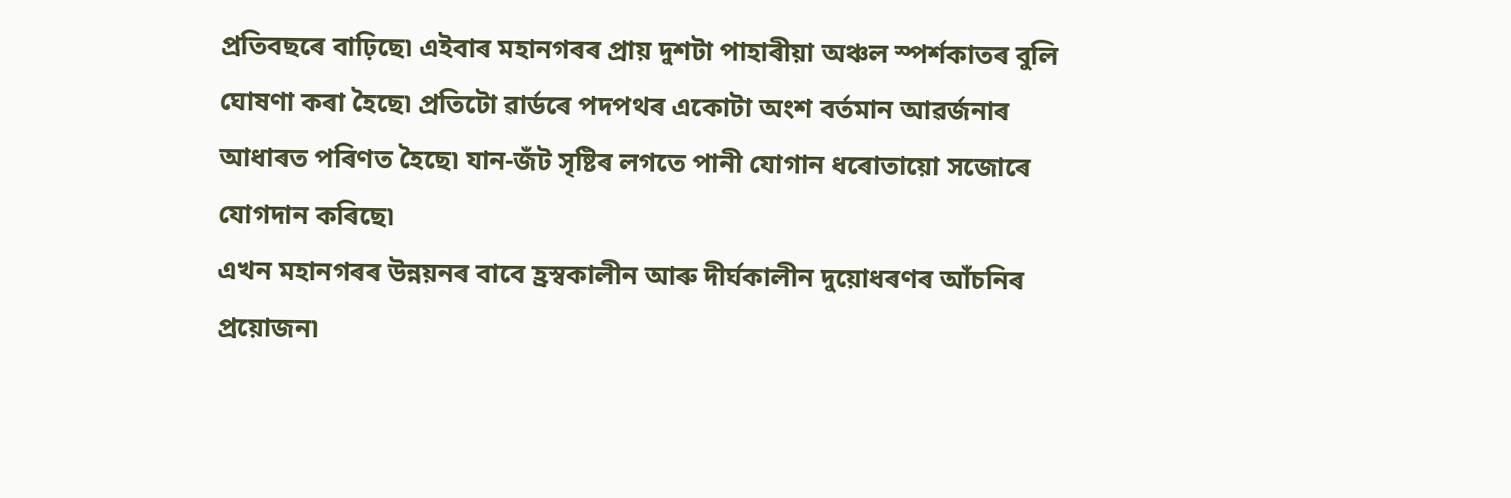প্ৰতিবছৰে বাঢ়িছে৷ এইবাৰ মহানগৰৰ প্ৰায় দুশটা পাহাৰীয়া অঞ্চল স্পৰ্শকাতৰ বুলি ঘোষণা কৰা হৈছে৷ প্ৰতিটো ৱাৰ্ডৰে পদপথৰ একোটা অংশ বৰ্তমান আৱৰ্জনাৰ আধাৰত পৰিণত হৈছে৷ যান-জঁট সৃষ্টিৰ লগতে পানী যোগান ধৰোতায়ো সজোৰে যোগদান কৰিছে৷
এখন মহানগৰৰ উন্নয়নৰ বাবে হ্ৰস্বকালীন আৰু দীৰ্ঘকালীন দুয়োধৰণৰ আঁচনিৰ প্ৰয়োজন৷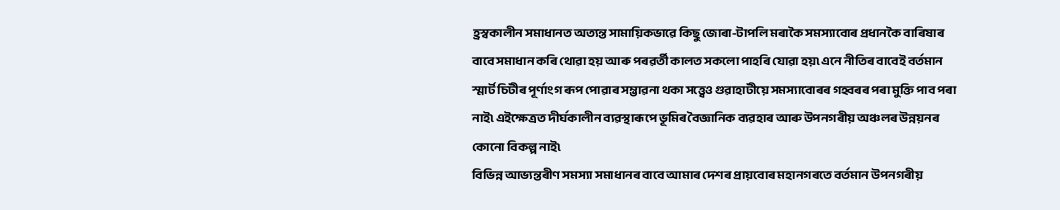হ্ৰস্বকালীন সমাধানত অত্যন্ত সামায়িকভাৱে কিছু জোৰা-টাপলি মৰাকৈ সমস্যাবোৰ প্ৰধানকৈ বাৰিষাৰ বাবে সমাধান কৰি থোৱা হয় আৰু পৰৱৰ্তী কালত সকলো পাহৰি যোৱা হয়৷ এনে নীতিৰ বাবেই বৰ্তমান স্মাৰ্ট চিটীৰ পূৰ্ণাংগ ৰূপ পোৱাৰ সম্ভাৱনা থকা সত্ত্বেও গুৱাহাটীয়ে সমস্যাবোৰৰ গহ্বৰৰ পৰা মুক্তি পাব পৰা নাই৷ এইক্ষেত্ৰত দীৰ্ঘকালীন ব্যৱস্থাৰূপে ভূমিৰ বৈজ্ঞানিক ব্যৱহাৰ আৰু উপনগৰীয় অঞ্চলৰ উন্নয়নৰ কোনো বিকল্প নাই৷
বিভিন্ন আভ্যন্তৰীণ সমস্যা সমাধানৰ বাবে আমাৰ দেশৰ প্ৰায়বোৰ মহানগৰতে বৰ্তমান উপনগৰীয়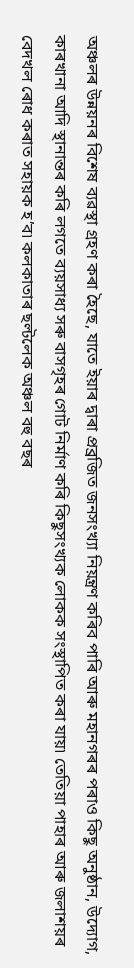অঞ্চলৰ উন্নয়নৰ বিশেষ ব্যৱস্থা গ্ৰহণ কৰা হৈছে, যাতে ইয়াৰ দ্বাৰা প্ৰব্ৰজিত জনসংখ্যা নিয়ন্ত্ৰণ কৰিব পাৰি আৰু মহানগৰৰ পৰাও কিছু অনুষ্ঠান, উদ্যোগ, কাৰখানা আদি স্থানান্তৰ কৰি লগতে ব্যয়সাধ্য সৰু বাসগৃহৰ গোট নিৰ্মাণ কৰি কিছুসংখ্যক লোকক সংস্থাপিত কৰা যায়৷ তেতিয়া পাহাৰ আৰু জলাশয়ৰ বেদখল ৰোধ কৰাত সহায়ক হ’ব৷ কলকাতাৰ ছল্টলেক অঞ্চল বহু বছৰ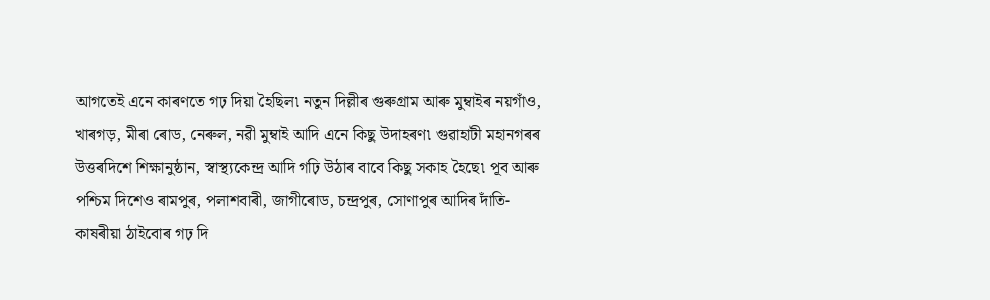আগতেই এনে কাৰণতে গঢ় দিয়া হৈছিল৷ নতুন দিল্লীৰ গুৰুগ্ৰাম আৰু মুম্বাইৰ নয়গাঁও, খাৰগড়, মীৰা ৰোড, নেৰুল, নৱী মুম্বাই আদি এনে কিছু উদাহৰণ৷ গুৱাহাটী মহানগৰৰ উত্তৰদিশে শিক্ষানুষ্ঠান, স্বাস্থ্যকেন্দ্ৰ আদি গঢ়ি উঠাৰ বাবে কিছু সকাহ হৈছে৷ পূব আৰু পশ্চিম দিশেও ৰামপুৰ, পলাশবাৰী, জাগীৰোড, চন্দ্ৰপুৰ, সোণাপুৰ আদিৰ দাঁতি-কাষৰীয়া ঠাইবোৰ গঢ় দি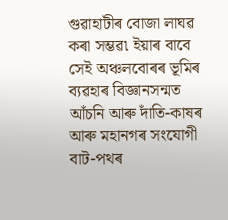গুৱাহাটীৰ বোজা লাঘৱ কৰা সম্ভৱ৷ ইয়াৰ বাবে সেই অঞ্চলবোৰৰ ভূমিৰ ব্যৱহাৰ বিজ্ঞানসন্মত আঁচনি আৰু দাঁতি-কাষৰ আৰু মহানগৰ সংযোগী বাট-পথৰ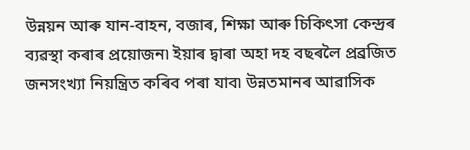উন্নয়ন আৰু যান-বাহন, বজাৰ, শিক্ষা আৰু চিকিৎসা কেন্দ্ৰৰ ব্যৱস্থা কৰাৰ প্ৰয়োজন৷ ইয়াৰ দ্বাৰা অহা দহ বছৰলৈ প্ৰব্ৰজিত জনসংখ্যা নিয়ন্ত্ৰিত কৰিব পৰা যাব৷ উন্নতমানৰ আৱাসিক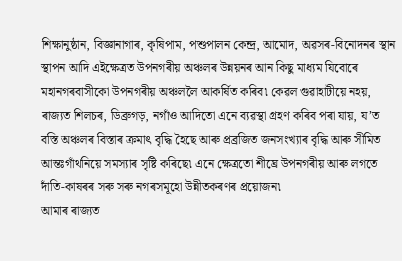শিক্ষানুষ্ঠান, বিজ্ঞানাগাৰ, কৃষিপাম, পশুপালন কেন্দ্ৰ, আমোদ, অৱসৰ-বিনোদনৰ স্থান স্থাপন আদি এইক্ষেত্ৰত উপনগৰীয় অঞ্চলৰ উন্নয়নৰ আন কিছু মাধ্যম যিবোৰে মহানগৰবাসীকো উপনগৰীয় অঞ্চললৈ আকৰ্ষিত কৰিব৷ কেৱল গুৱাহাটীয়ে নহয়, ৰাজ্যত শিলচৰ, ডিব্ৰুগড়, নগাঁও আদিতো এনে ব্যৱস্থা গ্ৰহণ কৰিব পৰা যায়, য’ত বস্তি অঞ্চলৰ বিস্তাৰ ক্ৰমাৎ বৃদ্ধি হৈছে আৰু প্ৰব্ৰজিত জনসংখ্যাৰ বৃদ্ধি আৰু সীমিত আন্তঃগাঁথনিয়ে সমস্যাৰ সৃষ্টি কৰিছে৷ এনে ক্ষেত্ৰতো শীঘ্ৰে উপনগৰীয় আৰু লগতে দাঁতি-কাষৰৰ সৰু সৰু নগৰসমূহো উন্নীতকৰণৰ প্ৰয়োজন৷
আমাৰ ৰাজ্যত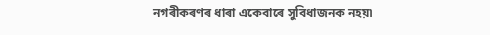নগৰীকৰণৰ ধাৰা একেবাৰে সুবিধাজনক নহয়৷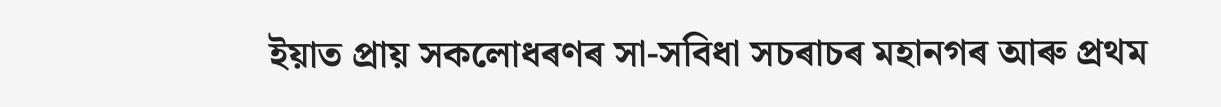ইয়াত প্ৰায় সকলোধৰণৰ সা-সবিধা সচৰাচৰ মহানগৰ আৰু প্ৰথম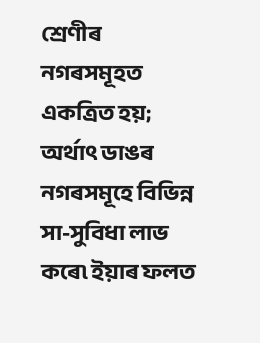শ্ৰেণীৰ নগৰসমূহত একত্ৰিত হয়; অৰ্থাৎ ডাঙৰ নগৰসমূহে বিভিন্ন সা-সুবিধা লাভ কৰে৷ ইয়াৰ ফলত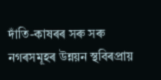দাঁতি-কাষৰৰ সৰু সৰু নগৰসমূহৰ উন্নয়ন স্থবিৰপ্ৰায়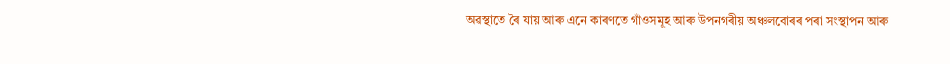অৱস্থাতে ৰৈ যায় আৰু এনে কাৰণতে গাঁওসমূহ আৰু উপনগৰীয় অঞ্চলবোৰৰ পৰা সংস্থাপন আৰু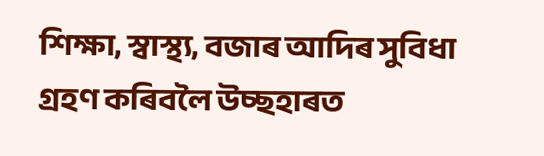শিক্ষা, স্বাস্থ্য, বজাৰ আদিৰ সুবিধা গ্ৰহণ কৰিবলৈ উচ্ছহাৰত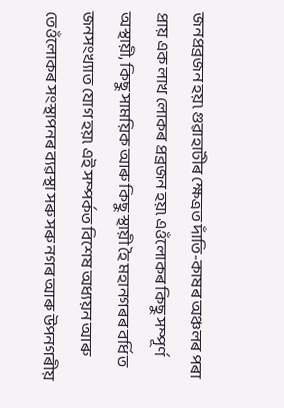জনপ্ৰব্ৰজন হয়৷ গুৱাহাটীৰ ক্ষেত্ৰত দাঁতি-কাষৰ অঞ্চলৰ পৰা প্ৰায় এক লাখ লোকৰ প্ৰব্ৰজন হয়৷ এওঁলোকৰ কিছু সম্পূৰ্ণ অস্থায়ী, কিছু সাময়িক আৰু কিছু স্থায়ী হৈ মহানগৰৰ বৰ্ধিত জনসংখ্যাত যোগ হয়৷ এই সম্পৰ্কত বিশেষ অধ্যয়ন আৰু তেওঁলোকৰ সংস্থাপনৰ ব্যৱস্থা সৰু সৰু নগৰ আৰু উপনগৰীয়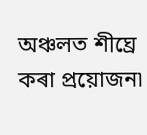অঞ্চলত শীঘ্ৰে কৰা প্ৰয়োজন৷